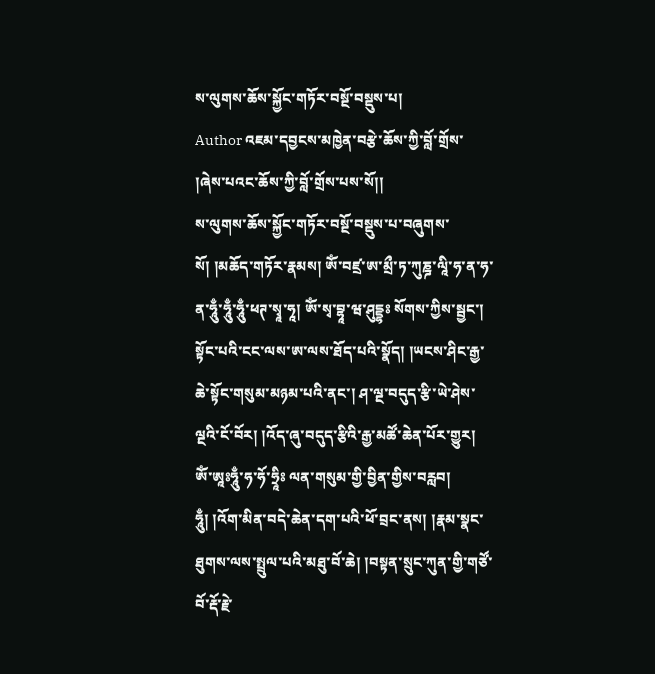ས་ལུགས་ཆོས་སྐྱོང་གཏོར་བསྔོ་བསྡུས་པ།
Author འཇམ་དབྱངས་མཁྱེན་བརྩེ་ཆོས་ཀྱི་བློ་གྲོས་
།ཞེས་པའང་ཆོས་ཀྱི་བློ་གྲོས་པས་སོ།།
ས་ལུགས་ཆོས་སྐྱོང་གཏོར་བསྔོ་བསྡུས་པ་བཞུགས་སོ། །མཆོད་གཏོར་རྣམས། ཨོཾ་བཛྲ་ཨ་མྲྀ་ཏ་ཀུཎྜ་ལཱི་ཧ་ན་ཧ་ན་ཧཱུྃ་ཧཱུྃ་ཧཱུྃ་ཕཊ་སྭཱ་ཧཱ། ཨོཾ་སྭ་བྷཱ་ཝ་ཤུདྡྷཿ སོགས་ཀྱིས་སྦྱང་། སྟོང་པའི་ངང་ལས་ཨ་ལས་ཐོད་པའི་སྣོད། །ཡངས་ཤིང་རྒྱ་ཆེ་སྟོང་གསུམ་མཉམ་པའི་ནང་། ཤ་ལྔ་བདུད་རྩི་ཡེ་ཤེས་ལྔའི་ངོ་བོར། །འོད་ཞུ་བདུད་རྩིའི་རྒྱ་མཚོ་ཆེན་པོར་གྱུར། ཨོཾ་ཨཱཿཧཱུྃ་ཧ་ཧོ་ཧྲཱིཿ ལན་གསུམ་གྱི་བྱིན་གྱིས་བརླབ། ཧཱུྃ། །འོག་མིན་བདེ་ཆེན་དག་པའི་ཕོ་བྲང་ནས། །རྣམ་སྣང་ཐུགས་ལས་སྤྲུལ་པའི་མཐུ་བོ་ཆེ། །བསྟན་སྲུང་ཀུན་གྱི་གཙོ་བོ་རྡོ་རྗེ་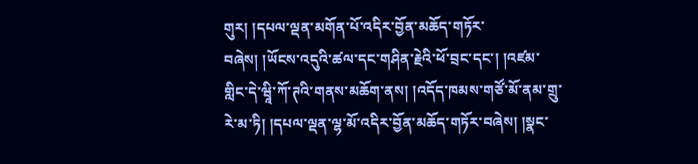གུར། །དཔལ་ལྡན་མགོན་པོ་འདིར་བྱོན་མཆོད་གཏོར་བཞེས། །ཡོངས་འདུའི་ཚལ་དང་གཤིན་རྗེའི་ཕོ་བྲང་དང་། །འཛམ་གླིང་དེ་ཝཱི་ཀོ་ཊའི་གནས་མཆོག་ནས། །འདོད་ཁམས་གཙོ་མོ་ནམ་གྲུ་རེ་མ་ཏི། །དཔལ་ལྡན་ལྷ་མོ་འདིར་བྱོན་མཆོད་གཏོར་བཞེས། །སྣང་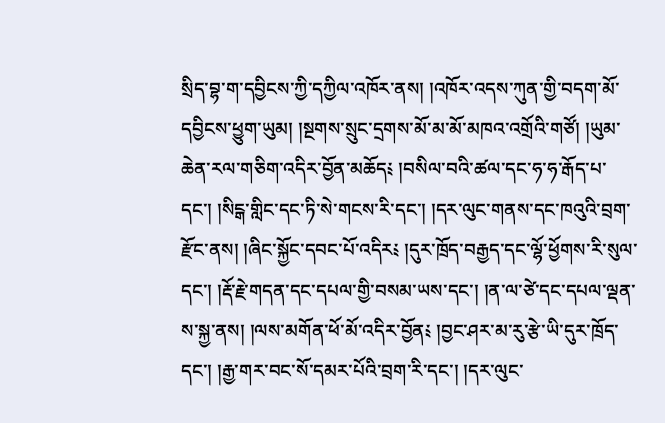སྲིད་བྷ་ག་དབྱིངས་ཀྱི་དཀྱིལ་འཁོར་ནས། །འཁོར་འདས་ཀུན་གྱི་བདག་མོ་དབྱིངས་ཕྱུག་ཡུམ། །སྔགས་སྲུང་དྲགས་མོ་མ་མོ་མཁའ་འགྲོའི་གཙོ། །ཡུམ་ཆེན་རལ་གཅིག་འདིར་བྱོན་མཆོད༴ །བསིལ་བའི་ཚལ་དང་ཧ་ཧ་རྒོད་པ་དང་། །སིངྒ་གླིང་དང་ཏི་སེ་གངས་རི་དང་། །དར་ལུང་གནས་དང་ཁའུའི་བྲག་རྫོང་ནས། །ཞིང་སྐྱོང་དབང་པོ་འདིར༴ །དུར་ཁྲོད་བརྒྱད་དང་ལྷོ་ཕྱོགས་རི་སུལ་དང་། །རྡོ་རྗེ་གདན་དང་དཔལ་གྱི་བསམ་ཡས་དང་། །ན་ལ་ཙེ་དང་དཔལ་ལྡན་ས་སྐྱ་ནས། །ལས་མགོན་ཕོ་མོ་འདིར་བྱོན༴ །བྱང་ཤར་མ་རུ་རྩེ་ཡི་དུར་ཁྲོད་དང་། །རྒྱ་གར་བང་སོ་དམར་པོའི་བྲག་རི་དང་། །དར་ལུང་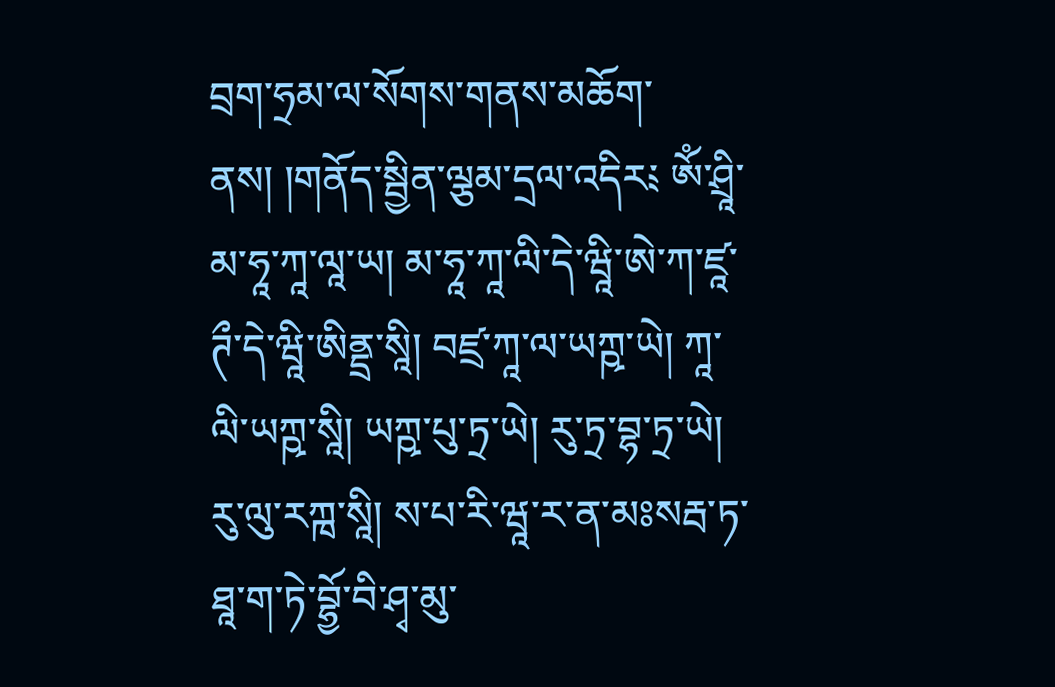བྲག་ཧྲམ་ལ་སོགས་གནས་མཆོག་ནས། །གནོད་སྦྱིན་ལྕམ་དྲལ་འདིར༴ ཨོཾ་ཤྲཱི་མ་ཧཱ་ཀཱ་ལཱ་ཡ། མ་ཧཱ་ཀཱ་ལི་དེ་ཝཱི་ཨེ་ཀ་ཛཱ་ཊྀ་དེ་ཝཱི་ཨིནྡྲ་སཱི། བཛྲ་ཀཱ་ལ་ཡཀྵ་ཡེ། ཀཱ་ལི་ཡཀྵ་སཱི། ཡཀྵ་པུ་ཏྲ་ཡེ། རུ་ཏྲ་བྷ་ཏྲ་ཡེ། རུ་ལུ་རཀྑ་སཱི། ས་པ་རི་ཝཱ་ར་ན་མཿསརྦ་ཏ་ཐཱ་ག་ཏེ་བྷྱོ་བི་ཤྭ་མུ་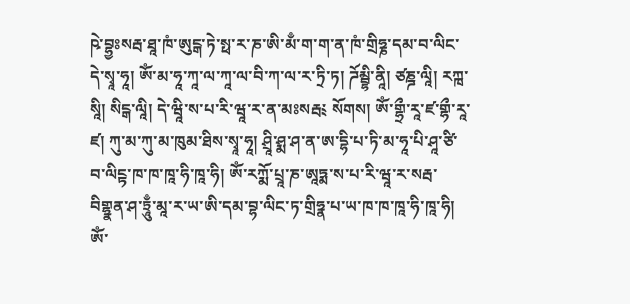ཥེ་བྷྱཿསརྦ་ཐཱ་ཁཾ་ཨུངྒ་ཏེ་སྥ་ར་ཎ་ཨི་མྃ་ག་ག་ན་ཁཾ་གྲིཧྞ་དམ་བ་ལིང་དེ་སྭཱ་ཧཱ། ཨོཾ་མ་ཧཱ་ཀཱ་ལ་ཀཱ་ལ་བི་ཀ་ལ་ར་ཏྲི་ཏ། ཌོམྦྷི་ནཱི། ཙཎྜ་ལཱི། རཀྑ་སཱི། སིངྒ་ལཱི། དེ་ཝཱི་ས་པ་རི་ཝཱ་ར་ན་མཿསརྦ༴ སོགས། ཨོཾ་གྷྲྀ་རཱ་ཛ་གྷྀ་རཱ་ཛ། ཀུ་མ་ཀུ་མ་ཁུམ་ཐིས་སྭཱ་ཧཱ། ཤྲཱི་ཤྨ་ཤ་ན་ཨ་དྷི་པ་ཏི་མ་ཧཱ་པི་ཤཱ་ཙི་བ་ལིངྟ་ཁ་ཁ་ཁཱ་ཧི་ཁཱ་ཧི། ཨོཾ་རཀྨོ་པྲཱ་ཎ་ཨཱཏྨ་ས་པ་རི་ཝཱ་ར་སརྦ་བིགྷྣན་ཤ་ཏྲཱུྃ་མཱ་ར་ཡ་ཨི་དམ་བྷ་ལིང་ཏ་གྲིཧྣ་པ་ཡ་ཁ་ཁ་ཁཱ་ཧི་ཁཱ་ཧི། ཨོཾ་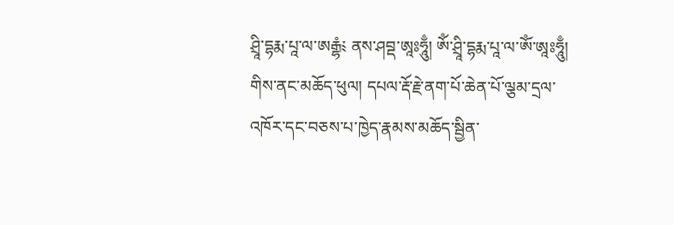ཤྲཱི་དྷརྨ་པཱ་ལ་ཨརྒྷཾ༴ ནས་ཤབྡ་ཨཱཿཧཱུྃ། ཨོཾ་ཤྲཱི་དྷརྨ་པཱ་ལ་ཨོཾ་ཨཱཿཧཱུྃ། གིས་ནང་མཆོད་ཕུལ། དཔལ་རྡོ་རྗེ་ནག་པོ་ཆེན་པོ་ལྕམ་དྲལ་འཁོར་དང་བཅས་པ་ཁྱེད་རྣམས་མཆོད་སྦྱིན་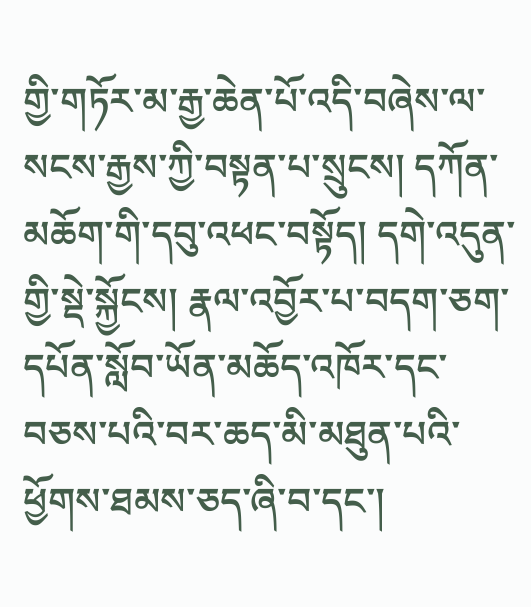གྱི་གཏོར་མ་རྒྱ་ཆེན་པོ་འདི་བཞེས་ལ་སངས་རྒྱས་ཀྱི་བསྟན་པ་སྲུངས། དཀོན་མཆོག་གི་དབུ་འཕང་བསྟོད། དགེ་འདུན་གྱི་སྡེ་སྐྱོངས། རྣལ་འབྱོར་པ་བདག་ཅག་དཔོན་སློབ་ཡོན་མཆོད་འཁོར་དང་བཅས་པའི་བར་ཆད་མི་མཐུན་པའི་ཕྱོགས་ཐམས་ཅད་ཞི་བ་དང་།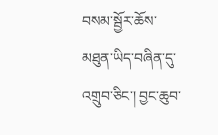བསམ་སྦྱོར་ཆོས་མཐུན་ཡིད་བཞིན་དུ་འགྲུབ་ཅིང་། བྱང་ཆུབ་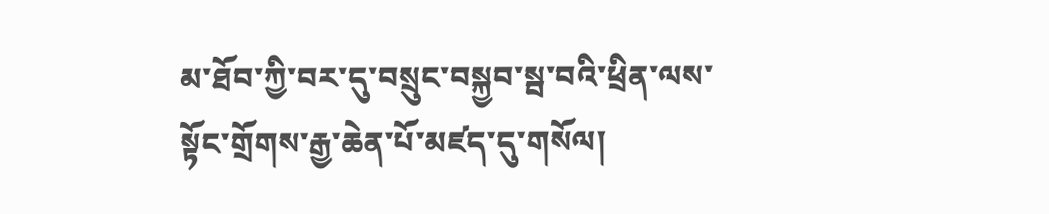མ་ཐོབ་ཀྱི་བར་དུ་བསྲུང་བསྐྱབ་སྦ་བའི་ཕྲིན་ལས་སྟོང་གྲོགས་རྒྱ་ཆེན་པོ་མཛད་དུ་གསོལ།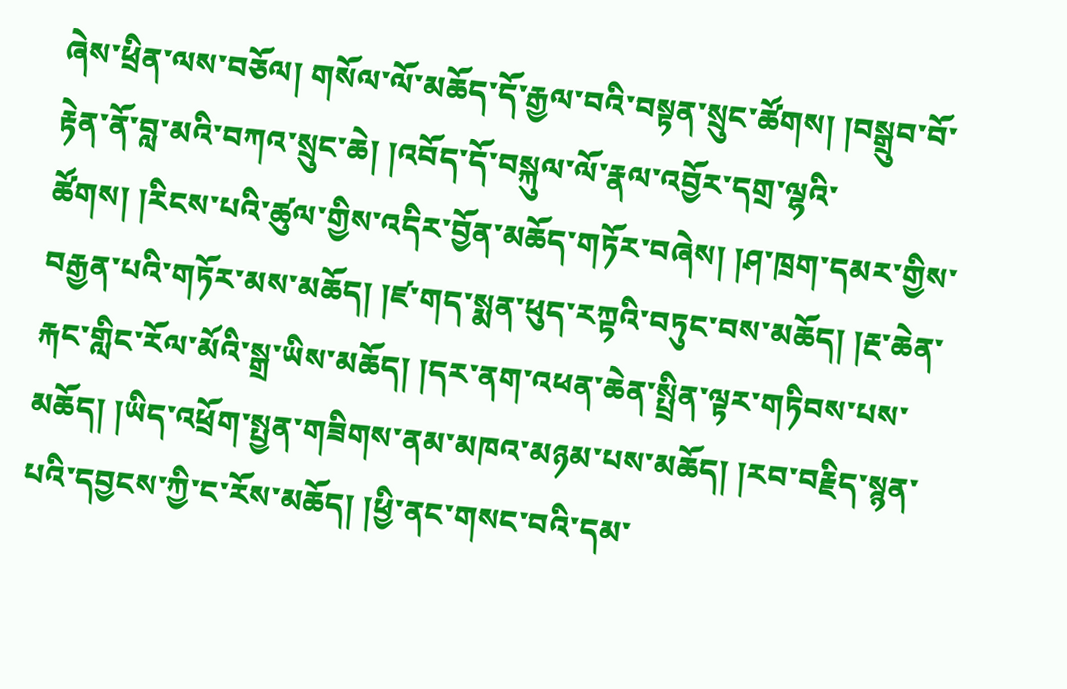ཞེས་ཕྲིན་ལས་བཅོལ། གསོལ་ལོ་མཆོད་དོ་རྒྱལ་བའི་བསྟན་སྲུང་ཚོགས། །བསྒྲུབ་བོ་རྟེན་ནོ་བླ་མའི་བཀའ་སྲུང་ཆེ། །འབོད་དོ་བསྐུལ་ལོ་རྣལ་འབྱོར་དགྲ་ལྷའི་ཚོགས། །རིངས་པའི་ཚུལ་གྱིས་འདིར་བྱོན་མཆོད་གཏོར་བཞེས། །ཤ་ཁྲག་དམར་གྱིས་བརྒྱན་པའི་གཏོར་མས་མཆོད། །ཛ་གད་སྨན་ཕུད་རཀྟའི་བཏུང་བས་མཆོད། །རྔ་ཆེན་རྐང་གླིང་རོལ་མོའི་སྒྲ་ཡིས་མཆོད། །དར་ནག་འཕན་ཆེན་སྤྲིན་ལྟར་གཏིབས་པས་མཆོད། །ཡིད་འཕྲོག་སྤྱན་གཟིགས་ནམ་མཁའ་མཉམ་པས་མཆོད། །རབ་བརྗིད་སྙན་པའི་དབྱངས་ཀྱི་ང་རོས་མཆོད། །ཕྱི་ནང་གསང་བའི་དམ་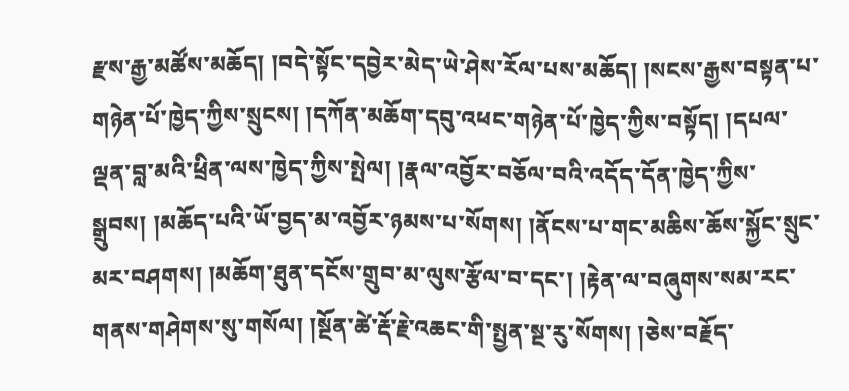རྫས་རྒྱ་མཚོས་མཆོད། །བདེ་སྟོང་དབྱེར་མེད་ཡེ་ཤེས་རོལ་པས་མཆོད། །སངས་རྒྱས་བསྟན་པ་གཉེན་པོ་ཁྱེད་ཀྱིས་སྲུངས། །དཀོན་མཆོག་དབུ་འཕང་གཉེན་པོ་ཁྱེད་ཀྱིས་བསྟོད། །དཔལ་ལྡན་བླ་མའི་ཕྲིན་ལས་ཁྱེད་ཀྱིས་སྤེལ། །རྣལ་འབྱོར་བཅོལ་བའི་འདོད་དོན་ཁྱེད་ཀྱིས་སྒྲུབས། །མཆོད་པའི་ཡོ་བྱད་མ་འབྱོར་ཉམས་པ་སོགས། །ནོངས་པ་གང་མཆིས་ཆོས་སྐྱོང་སྲུང་མར་བཤགས། །མཆོག་ཐུན་དངོས་གྲུབ་མ་ལུས་རྩོལ་བ་དང་། །རྟེན་ལ་བཞུགས་སམ་རང་གནས་གཤེགས་སུ་གསོལ། །སྔོན་ཚེ་རྡོ་རྗེ་འཆང་གི་སྤྱན་སྔ་རུ་སོགས། །ཅེས་བརྗོད་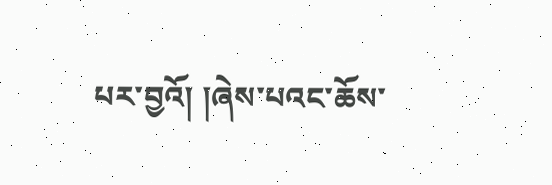པར་བྱའོ། །ཞེས་པའང་ཆོས་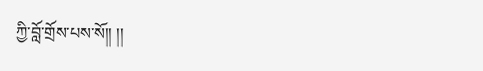ཀྱི་བློ་གྲོས་པས་སོ།། །།